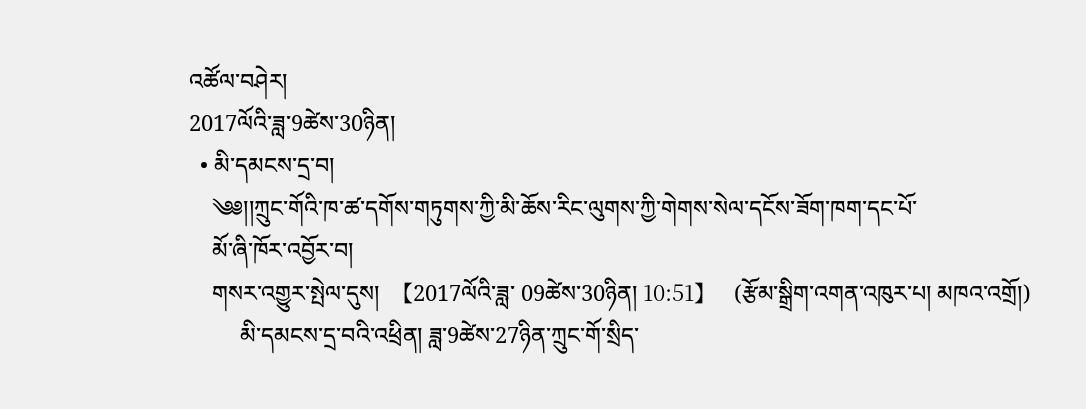འཚོལ་བཤེར།
2017ལོའི་ཟླ་9ཚེས་30ཉིན།
  • མི་དམངས་དྲ་བ།
    ༄༅།།ཀྲུང་གོའི་ཁ་ཚ་དགོས་གཏུགས་ཀྱི་མི་ཆོས་རིང་ལུགས་ཀྱི་གེགས་སེལ་དངོས་ཟོག་ཁག་དང་པོ་
    མོ་ཞི་ཁོར་འབྱོར་བ།
    གསར་འགྱུར་སྤེལ་དུས།  【2017ལོའི་ཟླ་ 09ཚེས་30ཉིན། 10:51】   (རྩོམ་སྒྲིག་འགན་འཁུར་པ། མཁའ་འགྲོ།)
         མི་དམངས་དྲ་བའི་འཕྲིན། ཟླ་9ཚེས་27ཉིན་ཀྲུང་གོ་སྲིད་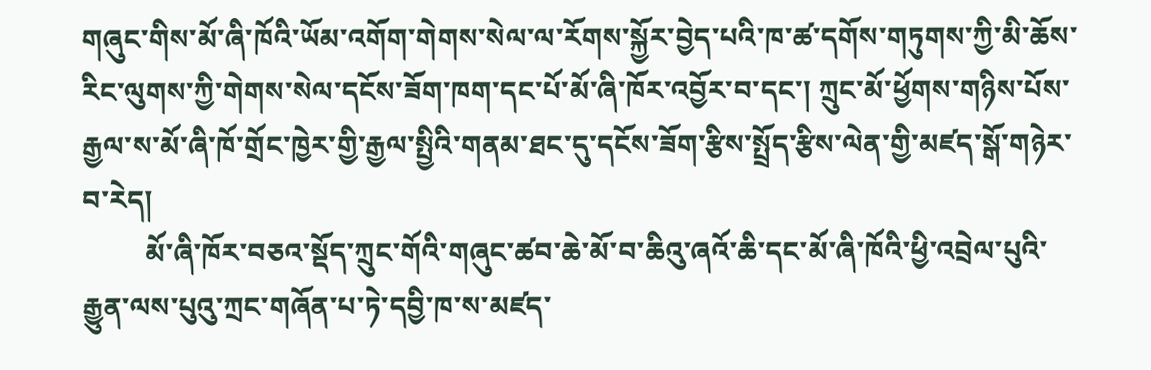གཞུང་གིས་མོ་ཞི་ཁོའི་ཡོམ་འགོག་གེགས་སེལ་ལ་རོགས་སྐྱོར་བྱེད་པའི་ཁ་ཚ་དགོས་གཏུགས་ཀྱི་མི་ཆོས་རིང་ལུགས་ཀྱི་གེགས་སེལ་དངོས་ཟོག་ཁག་དང་པོ་མོ་ཞི་ཁོར་འབྱོར་བ་དང་། ཀྲུང་མོ་ཕྱོགས་གཉིས་པོས་རྒྱལ་ས་མོ་ཞི་ཁོ་གྲོང་ཁྱེར་གྱི་རྒྱལ་སྤྱིའི་གནམ་ཐང་དུ་དངོས་ཟོག་རྩིས་སྤྲོད་རྩིས་ལེན་གྱི་མཛད་སྒོ་གཉེར་བ་རེད།
         མོ་ཞི་ཁོར་བཅའ་སྡོད་ཀྲུང་གོའི་གཞུང་ཚབ་ཆེ་མོ་བ་ཆིའུ་ཞའོ་ཆི་དང་མོ་ཞི་ཁོའི་ཕྱི་འབྲེལ་པུའི་རྒྱུན་ལས་པུའུ་ཀྲང་གཞོན་པ་ཏེ་དབྱི་ཁ་ས་མཛད་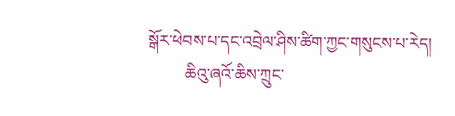སྒོར་ཕེབས་པ་དང་འབྲེལ་ཤིས་ཚིག་ཀྱང་གསུངས་པ་རེད།
         ཆིའུ་ཞའོ་ཆིས་ཀྲུང་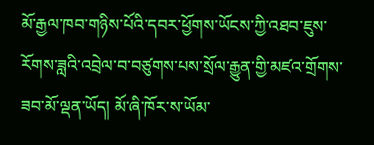མོ་རྒྱལ་ཁབ་གཉིས་པོའི་དབར་ཕྱོགས་ཡོངས་ཀྱི་འཐབ་ཇུས་རོགས་ཟླའི་འབྲེལ་བ་བཙུགས་པས་སྲོལ་རྒྱུན་གྱི་མཛའ་གྲོགས་ཟབ་མོ་ལྡན་ཡོད། མོ་ཞི་ཁོར་ས་ཡོམ་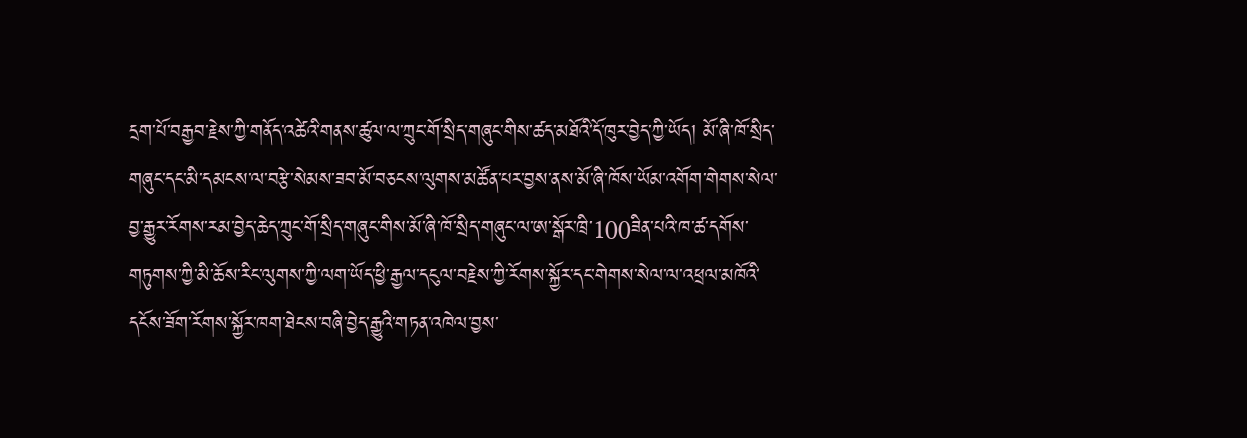དྲག་པོ་བརྒྱབ་རྗེས་ཀྱི་གནོད་འཚེའི་གནས་ཚུལ་ལ་ཀྲུང་གོ་སྲིད་གཞུང་གིས་ཚད་མཐོའི་དོ་ཁུར་བྱེད་ཀྱི་ཡོད། མོ་ཞི་ཁོ་སྲིད་གཞུང་དང་མི་དམངས་ལ་བརྩེ་སེམས་ཟབ་མོ་བཅངས་ལུགས་མཚོན་པར་བྱས་ནས་མོ་ཞི་ཁོས་ཡོམ་འགོག་གེགས་སེལ་བྱ་རྒྱུར་རོགས་རམ་བྱེད་ཆེད་ཀྲུང་གོ་སྲིད་གཞུང་གིས་མོ་ཞི་ཁོ་སྲིད་གཞུང་ལ་ཨ་སྒོར་ཁྲི་100ཟིན་པའི་ཁ་ཚ་དགོས་གཏུགས་ཀྱི་མི་ཆོས་རིང་ལུགས་ཀྱི་ལག་ཡོད་ཕྱི་རྒྱལ་དངུལ་བརྗེས་ཀྱི་རོགས་སྐྱོར་དང་གེགས་སེལ་ལ་འཕྲལ་མཁོའི་དངོས་ཟོག་རོགས་སྐྱོར་ཁག་ཐེངས་བཞི་བྱེད་རྒྱུའི་གཏན་འཁེལ་བྱས་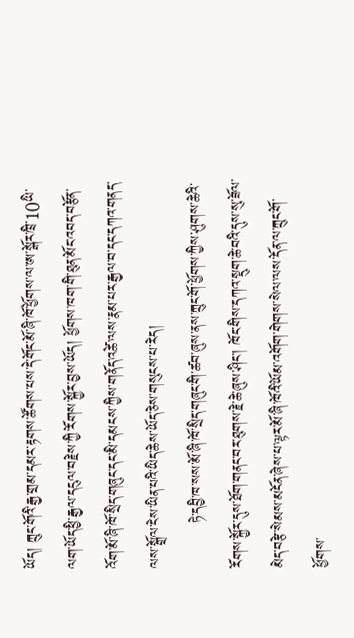ཡོད། ཀྲུང་གོའི་རྒྱ་གྲམ་དམར་རྟགས་ཚོགས་པས་དེ་གོང་མོ་ཞི་ཁོ་ཕྱོགས་ལ་ཨ་སྒོར་ཁྲི་10ཡི་ལག་ཡོད་ཕྱི་རྒྱལ་དངུལ་བརྗེས་ཀྱི་རོགས་སྐྱོར་བྱས་ཡོད། ཕྱོགས་ཁག་གི་ཐུན་མོང་འབད་བརྩོན་འོག་མོ་ཞི་ཁོ་སྲིད་གཞུང་དང་མི་དམངས་ཀྱིས་གནོད་འཚེ་ལས་རྣམ་པར་རྒྱལ་བ་དང་དཀའ་གནད་ལས་སྒྲོལ་ངེས་ཡིན་པའི་ཡིད་ཆེས་ཡོད་ཅེས་གསུངས་པ་རེད།
         ཏེ་དབྱི་ཁ་སས་མོ་ཞི་ཁོ་སྲིད་གཞུང་གི་ཚབ་ཞུས་ནས་ཀྲུང་གོ་ཕྱོགས་ཀྱིས་ཤུགས་ཆེའི་རོགས་སྐྱོར་དུས་ཐོག་གནང་བར་ཐུགས་རྗེ་ཆེ་ཞུས་ཤིང་། ཁོང་གིས་དཀའ་སྡུག་ཆེ་བའི་དུས་སུ་ཟོལ་མེད་བརྩེ་སེམས་མངོན་ཞེས་པ་ལྟར་མོ་ཞི་ཁོའི་ཡོམ་འགོག་གེགས་སེལ་ལས་དོན་ལ་ཀྲུང་གོ་ཕྱོགས་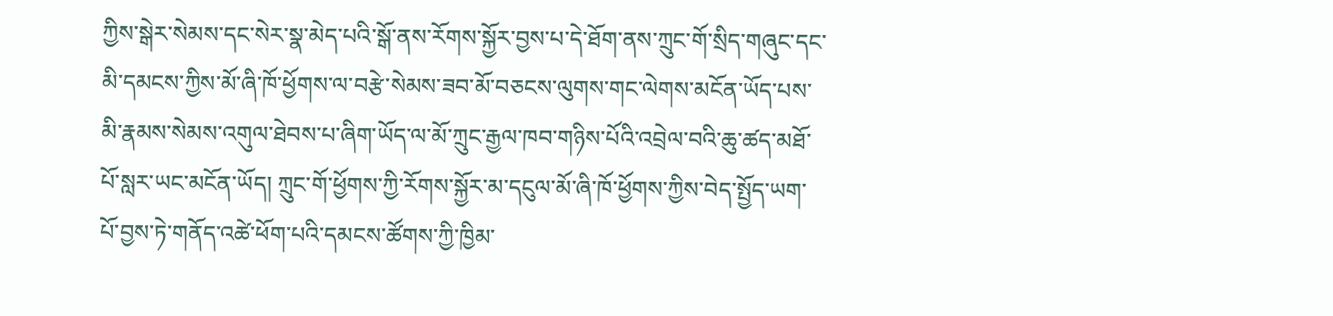ཀྱིས་སྒེར་སེམས་དང་སེར་སྣ་མེད་པའི་སྒོ་ནས་རོགས་སྐྱོར་བྱས་པ་དེ་ཐོག་ནས་ཀྲུང་གོ་སྲིད་གཞུང་དང་མི་དམངས་ཀྱིས་མོ་ཞི་ཁོ་ཕྱོགས་ལ་བརྩེ་སེམས་ཟབ་མོ་བཅངས་ལུགས་གང་ལེགས་མངོན་ཡོད་པས་མི་རྣམས་སེམས་འགུལ་ཐེབས་པ་ཞིག་ཡོད་ལ་མོ་ཀྲུང་རྒྱལ་ཁབ་གཉིས་པོའི་འབྲེལ་བའི་ཆུ་ཚད་མཐོ་པོ་སླར་ཡང་མངོན་ཡོད། ཀྲུང་གོ་ཕྱོགས་ཀྱི་རོགས་སྐྱོར་མ་དངུལ་མོ་ཞི་ཁོ་ཕྱོགས་ཀྱིས་བེད་སྤྱོད་ཡག་པོ་བྱས་ཏེ་གནོད་འཚེ་ཕོག་པའི་དམངས་ཚོགས་ཀྱི་ཁྱིམ་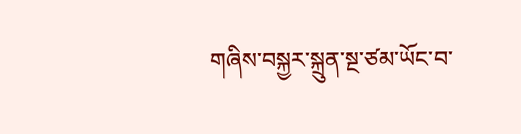གཞིས་བསྐྱར་སྐྲུན་སྔ་ཙམ་ཡོང་བ་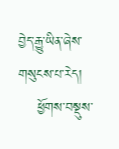བྱེད་རྒྱུ་ཡིན་ཞེས་གསུངས་པ་རེད།
    ཕྱོགས་བསྡུས་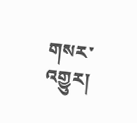གསར་འགྱུར།